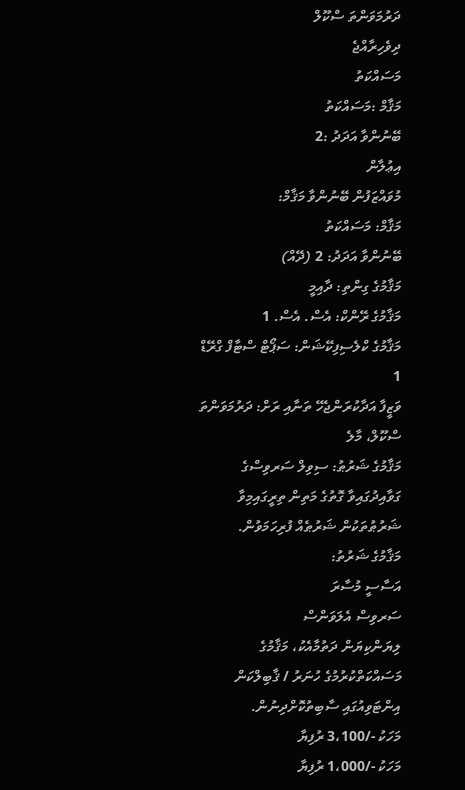ދަރުމަވަންތަ ސްކޫލް
ދިވެހިރާއްޖެ
މަސައްކަތު
މަޤާމް :މަސައްކަތު
ބޭނުންވާ އަދަދު :2
އިޢުލާން
މުވައްޒަފުން ބޭނުންވާ މަޤާމް:
މަޤާމް: މަސައްކަތު
ބޭނުންވާ އަދަދު: 2 (ދޭއް)
މަޤާމުގެ ގިންތި: ދާއިމީ
މަޤާމުގެ ރޭންކް: އެސް. އެސް. 1
މަޤާމުގެ ކްލެސިފިކޭޝަން: ސަޕޯޓް ސްޓާފް ގްރޭޑް 1
ވަޒީފާ އަދާކުރަންޖެހޭ ތަނާއި ރަށް: ދަރުމަވަންތަ ސްކޫލް، މާލެ
މަޤާމުގެ ޝަރުޠު: ސިވިލް ސަރވިސްގެ ގަވާއިދުގައިވާ ގޮތުގެ މަތިން ތިރީގައިމިވާ ޝަރުޠުތަކުން ޝަރުޠެއް ފުރިހަމަވުން.
މަޤާމުގެ ޝަރުތު:
އަސާސީ މުސާރަ
ސަރވިސް އެލަވަންސް
ލިޔަންކިޔަން ދަތުމާއެކު، މަޤާމުގެ މަސައްކަތްކުރުމުގެ ހުނަރު / ޤާބިލްކަން އިންޓަވިއުގައި ސާބިތުކޮށްދިނުން.
މަހަކު -/3،100 ރުފިޔާ
މަހަކު -/1،000 ރުފިޔާ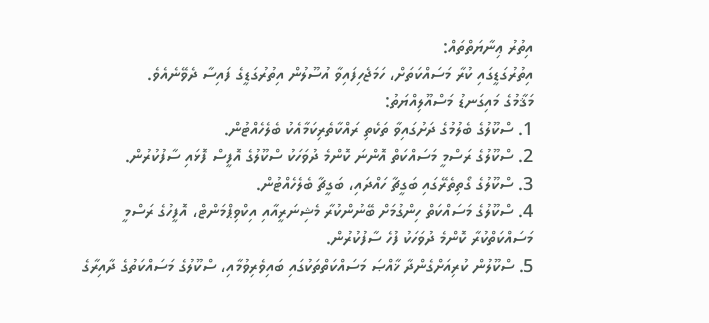އިތުރު ޢިނާޔަތްތައް:
އިތުރުގަޑީގައި ކުރާ މަސައްކަތަށް، ހަމަޖެހިފައިވާ އުސޫލުން އިތުރުގަޑީގެ ފައިސާ ދެވޭނެއެވެ.
މަޤާމުގެ މައިގަނޑު މަސްއޫލިއްޔަތު:
1. ސްކޫލުގެ ބެލުމުގެ ދަށުގައިވާ ތަކެތި ރައްކާތެރިކަމާއެކު ބެލެހެއްޓުން.
2. ސްކޫލުގެ ރަސްމީ މަސައްކަތް އޮންނަ ކޮންމެ ދުވަހަކު ސްކޫލުގެ އޮފީސް ފޮޅައި ސާފުކުރުން.
3. ސްކޫލުގެ ގޯތިތެރޭގައި ބަގީޗާ ހައްދައި، ބަގީޗާ ބެލެހެއްޓުން.
4. ސްކޫލުގެ މަސައްކަތް ހިންގުމަށް ބޭނުންކުރާ މެޝިނަރީއާއި އިކްވިޕްމަންޓް، އޮފީހުގެ ރަސްމީ މަސައްކަތްކުރާ ކޮންމެ ދުވަހަކު ފުހެ ސާފުކުރުން.
5. ސްކޫލުން ކުރިއަށްގެންދާ ޚާއްޞަ މަސައްކަތްތަކުގައި ބައިވެރިވުމާއި، ސްކޫލުގެ މަސައްކަތުގެ ދާއިރާގެ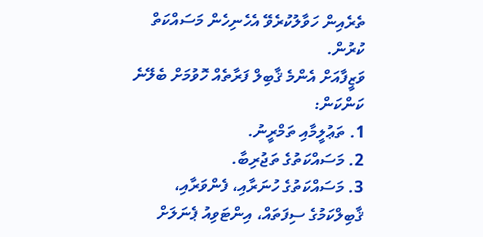ތެރެއިން ހަވާލުކުރެވޭ އެހެނިހެން މަސައްކަތް ކުރުން.
ވަޒީފާއަށް އެންމެ ޤާބިލް ފަރާތެއް ހޮވުމަށް ބެލޭނެ ކަންކަން:
1. ތަޢުލީމާއި ތަމްރީނު.
2. މަސައްކަތުގެ ތަޖުރިބާ.
3. މަސައްކަތުގެ ހުނަރާއި، ފެންވަރާއި، ޤާބިލްކަމުގެ ސިފަތައް، އިންޓަވިއު ޕެނަލަށް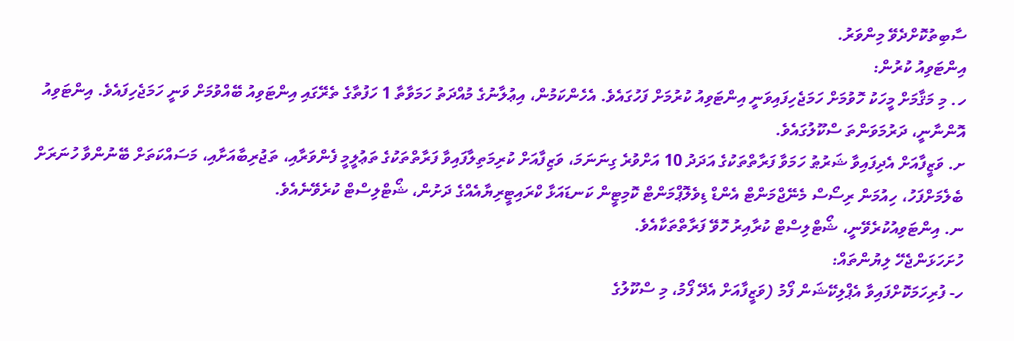ސާބިތުކޮށްދެވޭ މިންވަރު.
އިންޓަވިއު ކުރުން:
ހ. މި މަޤާމަށް މީހަކު ހޮވުމަށް ހަމަޖެހިފައިވަނީ އިންޓަވިއު ކުރުމަށް ފަހުގައެވެ. އެހެންކަމުން، އިޢުލާނުގެ މުއްދަތު ހަމަވާތާ 1 ހަފުތާގެ ތެރޭގައި އިންޓަވިއު ބޭއްވުމަށް ވަނީ ހަމަޖެހިފައެވެ. އިންޓަވިއު އޮންނާނީ، ދަރުމަވަންތަ ސްކޫލުގައެވެ.
ށ. ވަޒީފާއަށް އެދިފައިވާ ޝަރުޠު ހަމަވާ ފަރާތްތަކުގެ އަދަދު 10 އަށްވުރެ ގިނަނަމަ، ވަޒިފާއަށް ކުރިމަތިލާފައިވާ ފަރާތްތަކުގެ ތަޢުލީމީ ފެންވަރާއި، ތަޖުރިބާއަށާއި، މަސައްކަތަށް ބޭނުންވާ ހުނަރަށް ބެލެމަށްފަހު، ހިއުމަން ރިސޯސް މެނޭޖްމަންޓް އެންޑް ޑިވެލޮޕްމަންޓް ކޮމިޓީން ކަނޑައަޅާ ކްރައިޓީރިޔާއެއްގެ ދަށުން، ޝޯޓްލިސްޓް ކުރެވޭނެއެވެ.
ނ. އިންޓަވިއުކުރެވޭނީ، ޝޯޓްލިސްޓް ކުރާއިރު ހޮވޭ ފަރާތްތަކާއެވެ.
ހުށަހަޅަންޖެހޭ ލިޔުންތައް:
ހ- ފުރިހަމަކޮށްފައިވާ އެޕްލިކޭޝަން ފޯމު (ވަޒީފާއަށް އެދޭ ފޯމު، މި ސްކޫލުގެ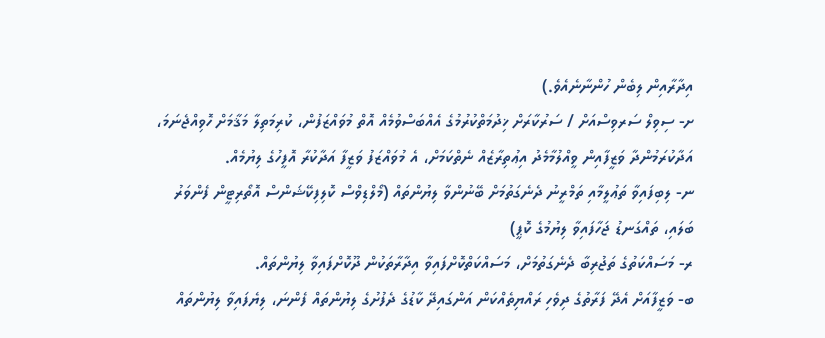އިދާރާއިން ލިބެން ހުންނާނެއެވެ.)
ށ- ސިވިލް ސަރވިސްއަށް / ސަރުކާރަށް ޚިދުމަތްކުރުމުގެ އެއްބަސްވުމެއް އޮތް މުވައްޒަފުން، ކުރިމަތިލާ މަޤާމަށް ހޮވިއްޖެނަމަ، އަދާކުރަމުންދާ ވަޒީފާއިން ވީއްލުމާމެދު އިޢުތިރާޒެއް ނެތްކަމަށް، އެ މުވައްޒަފު ވަޒީފާ އަދާކުރާ އޮފީހުގެ ލިޔުމެއް.
ނ- ލިބިފައިވާ ތަޢުލީމާއި ތަމްރީނު ދެނެގަތުމަށް ބޭނުންވާ ލިޔުންތައް (މޯލްޑިވްސް ކޮލިފިކޭޝަންސް އޮތޯރިޓީން ފެންވަރު ބަލައި، ތައްގަނޑު ޖަހާފައިވާ ލިޔުމުގެ ކޮޕީ)
ރ- މަސައްކަތުގެ ތަޖުރިބާ ދެނެގަތުމަށް، މަސައްކަތްކޮށްފައިވާ އިދާރާތަކުން ދޫކޮށްފައިވާ ލިޔުންތައް.
ބ- ވަޒީފާއަށް އެދޭ ފަރާތުގެ ދިވެހި ރައްޔިތެއްކަން އަންގައިދޭ ކާޑުގެ ދެފުށުގެ ލިޔުންތައް ފެންނަ، ލިޔެފައިވާ ލިޔުންތައް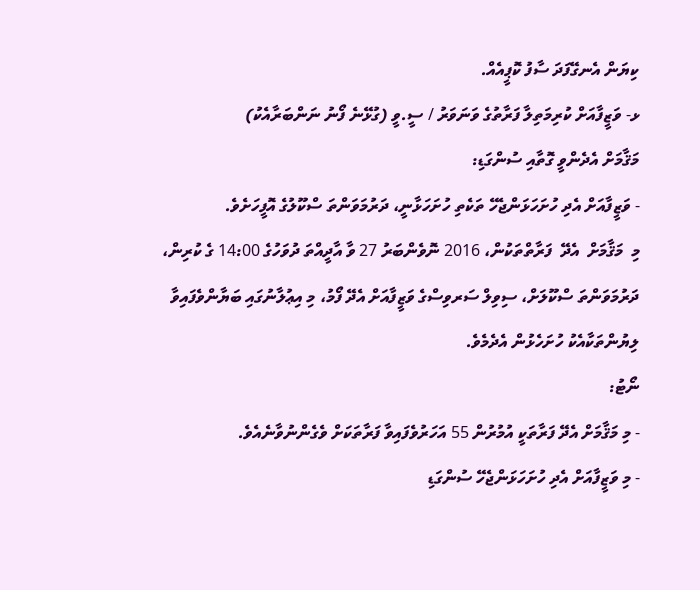ކިޔަން އެނގޭފަދަ ސާފު ކޮޕީއެއް.
ޅ- ވަޒީފާއަށް ކުރިމަތިލާ ފަރާތުގެ ވަނަވަރު / ސީ.ވީ (ގުޅޭނެ ފޯނު ނަންބަރާއެކު)
މަޤާމަށް އެދެންވީ ގޮތާއި ސުންގަޑި:
- ވަޒީފާއަށް އެދި ހުށަހަޅަންޖެހޭ ތަކެތި ހުށަހަޅާނީ، ދަރުމަވަންތަ ސްކޫލުގެ އޮފީހަށެވެ.
މި  މަޤާމަށް  އެދޭ  ފަރާތްތަކުން، 2016 ނޮވެންބަރު 27 ވާ އާދީއްތަ ދުވަހުގެ 14:00 ގެ ކުރިން،  ދަރުމަވަންތަ ސްކޫލަށް، ސިވިލް ސަރވިސްގެ ވަޒީފާއަށް އެދޭ ފޯމު، މި އިޢުލާނުގައި ބަޔާންވެފައިވާ ލިޔުންތަކާއެކު ހުށަހެޅުން އެދެމެވެ.
ނޯޓު:
- މި މަޤާމަށް އެދޭ ފަރާތަކީ އުމުރުން 55 އަހަރުވެފައިވާ ފަރާތަކަށް ވެގެންނުވާނެއެވެ.
- މި ވަޒީފާއަށް އެދި ހުށަހަޅަންޖެހޭ ސުންގަޑި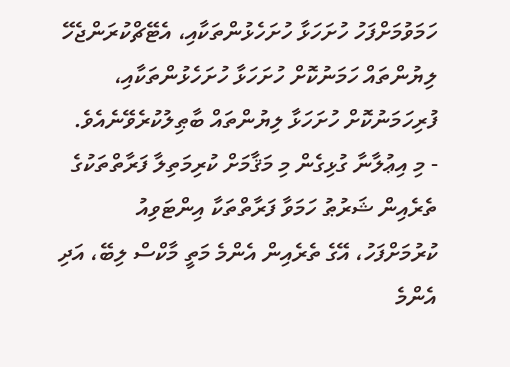ހަމަވުމަށްފަހު ހުށަހަޅާ ހުށަހެޅުންތަކާއި، އެޓޭޗްކުރަންޖެހޭ ލިޔުންތައް ހަމަނުކޮށް ހުށަހަޅާ ހުށަހެޅުންތަކާއި، ފުރިހަމަނުކޮށް ހުށަހަޅާ ލިޔުންތައް ބާޠިލުކުރެވޭނެއެވެ.
- މި އިޢުލާނާ ގުޅިގެން މި މަޤާމަށް ކުރިމަތިލާ ފަރާތްތަކުގެ ތެރެއިން ޝަރުޠު ހަމަވާ ފަރާތްތަކާ އިންޓަވިއު ކުރުމަށްފަހު، އޭގެ ތެރެއިން އެންމެ މަތީ މާކްސް ލިބޭ، އަދި އެންމެ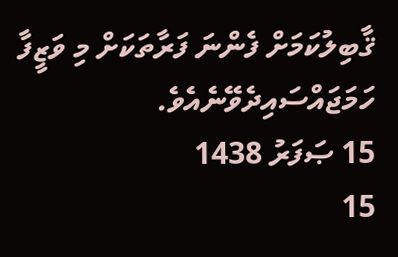ޤާބިލުކަމަށް ފެންނަ ފަރާތަކަށް މި ވަޒީފާ ހަމަޖައްސައިދެވޭނެއެވެ.
15 ޞަފަރު 1438
15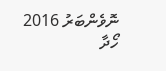ނޮވެންބަރު 2016
ހޯދާ